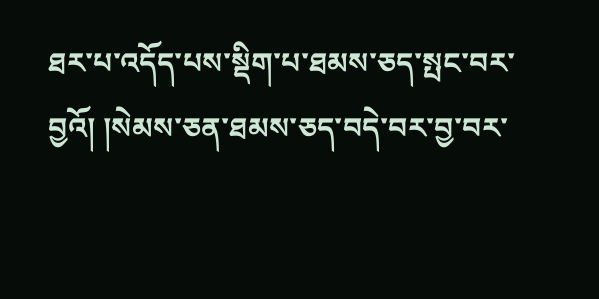ཐར་པ་འདོད་པས་སྡིག་པ་ཐམས་ཅད་སྤང་བར་བྱའོ། །སེམས་ཅན་ཐམས་ཅད་བདེ་བར་བྱ་བར་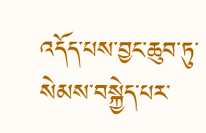འདོད་པས་བྱང་ཆུབ་ཏུ་སེམས་བསྐྱེད་པར་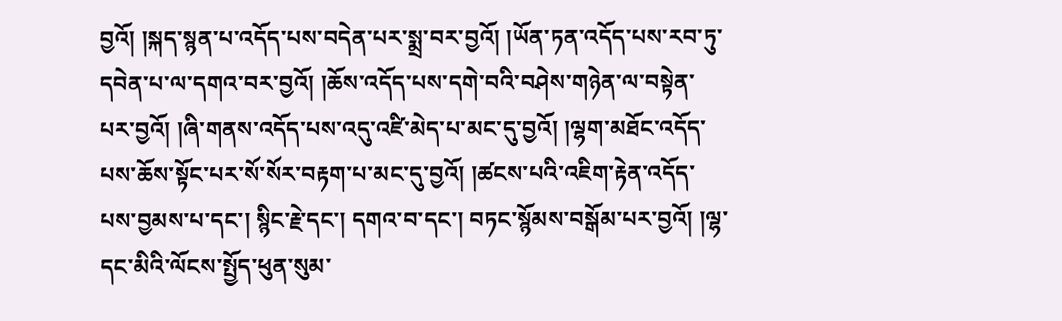བྱའོ། །སྐད་སྙན་པ་འདོད་པས་བདེན་པར་སྨྲ་བར་བྱའོ། །ཡོན་ཏན་འདོད་པས་རབ་ཏུ་དབེན་པ་ལ་དགའ་བར་བྱའོ། །ཆོས་འདོད་པས་དགེ་བའི་བཤེས་གཉེན་ལ་བསྟེན་པར་བྱའོ། །ཞི་གནས་འདོད་པས་འདུ་འཛི་མེད་པ་མང་དུ་བྱའོ། །ལྷག་མཐོང་འདོད་པས་ཆོས་སྟོང་པར་སོ་སོར་བརྟག་པ་མང་དུ་བྱའོ། །ཚངས་པའི་འཇིག་རྟེན་འདོད་པས་བྱམས་པ་དང་། སྙིང་རྗེ་དང་། དགའ་བ་དང་། བཏང་སྙོམས་བསྒོམ་པར་བྱའོ། །ལྷ་དང་མིའི་ལོངས་སྤྱོད་ཕུན་སུམ་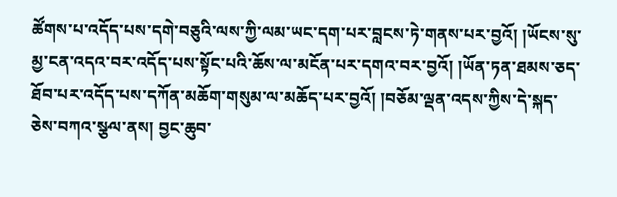ཚོགས་པ་འདོད་པས་དགེ་བཅུའི་ལས་ཀྱི་ལམ་ཡང་དག་པར་བླངས་ཏེ་གནས་པར་བྱའོ། །ཡོངས་སུ་མྱ་ངན་འདའ་བར་འདོད་པས་སྟོང་པའི་ཆོས་ལ་མངོན་པར་དགའ་བར་བྱའོ། །ཡོན་ཏན་ཐམས་ཅད་ཐོབ་པར་འདོད་པས་དཀོན་མཆོག་གསུམ་ལ་མཆོད་པར་བྱའོ། །བཅོམ་ལྡན་འདས་ཀྱིས་དེ་སྐད་ཅེས་བཀའ་སྩལ་ནས། བྱང་ཆུབ་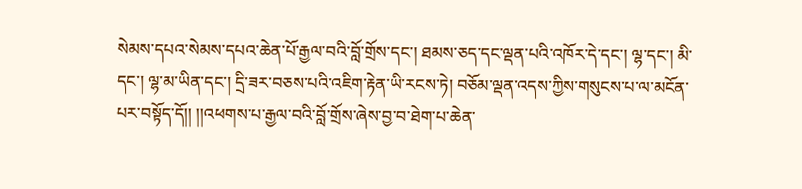སེམས་དཔའ་སེམས་དཔའ་ཆེན་པོ་རྒྱལ་བའི་བློ་གྲོས་དང་། ཐམས་ཅད་དང་ལྡན་པའི་འཁོར་དེ་དང་། ལྷ་དང་། མི་དང་། ལྷ་མ་ཡིན་དང་། དྲི་ཟར་བཅས་པའི་འཇིག་རྟེན་ཡི་རངས་ཏེ། བཅོམ་ལྡན་འདས་ཀྱིས་གསུངས་པ་ལ་མངོན་པར་བསྟོད་དོ།། །།འཕགས་པ་རྒྱལ་བའི་བློ་གྲོས་ཞེས་བྱ་བ་ཐེག་པ་ཆེན་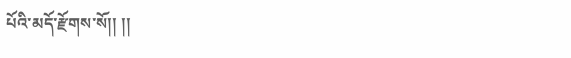པོའི་མདོ་རྫོགས་སོ།། །།